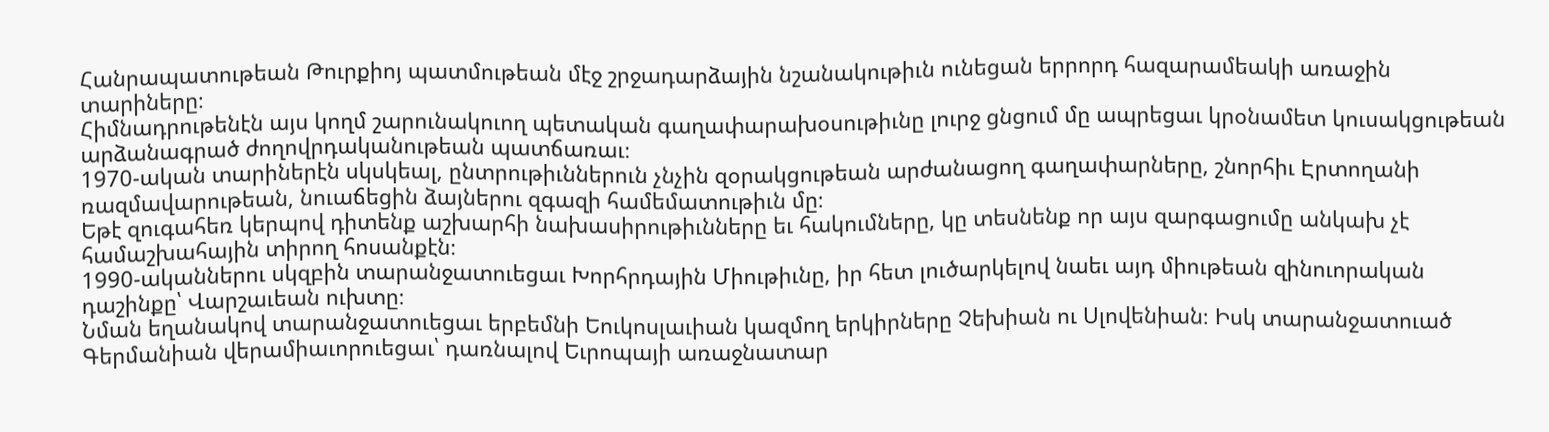Հանրապատութեան Թուրքիոյ պատմութեան մէջ շրջադարձային նշանակութիւն ունեցան երրորդ հազարամեակի առաջին տարիները։
Հիմնադրութենէն այս կողմ շարունակուող պետական գաղափարախօսութիւնը լուրջ ցնցում մը ապրեցաւ կրօնամետ կուսակցութեան արձանագրած ժողովրդականութեան պատճառաւ։
1970-ական տարիներէն սկսկեալ, ընտրութիւններուն չնչին զօրակցութեան արժանացող գաղափարները, շնորհիւ Էրտողանի ռազմավարութեան, նուաճեցին ձայներու զգազի համեմատութիւն մը։
Եթէ զուգահեռ կերպով դիտենք աշխարհի նախասիրութիւնները եւ հակումները, կը տեսնենք որ այս զարգացումը անկախ չէ համաշխահային տիրող հոսանքէն։
1990-ականներու սկզբին տարանջատուեցաւ Խորհրդային Միութիւնը, իր հետ լուծարկելով նաեւ այդ միութեան զինուորական դաշինքը՝ Վարշաւեան ուխտը։
Նման եղանակով տարանջատուեցաւ երբեմնի Եուկոսլաւիան կազմող երկիրները Չեխիան ու Սլովենիան։ Իսկ տարանջատուած Գերմանիան վերամիաւորուեցաւ՝ դառնալով Եւրոպայի առաջնատար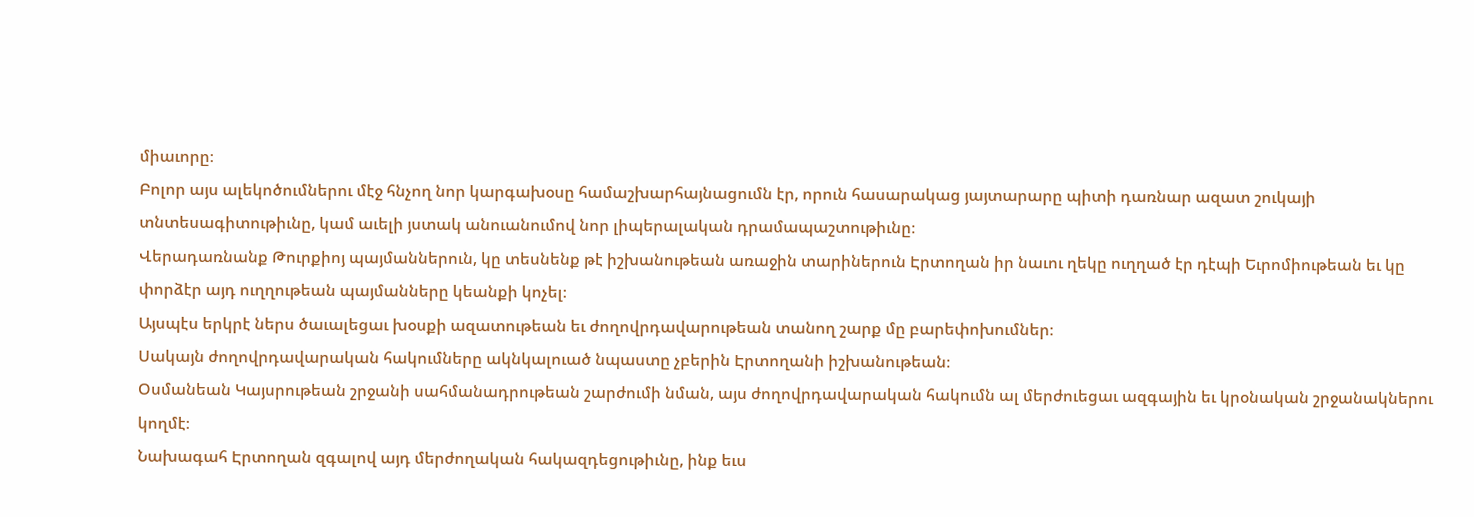միաւորը։
Բոլոր այս ալեկոծումներու մէջ հնչող նոր կարգախօսը համաշխարհայնացումն էր, որուն հասարակաց յայտարարը պիտի դառնար ազատ շուկայի տնտեսագիտութիւնը, կամ աւելի յստակ անուանումով նոր լիպերալական դրամապաշտութիւնը։
Վերադառնանք Թուրքիոյ պայմաններուն, կը տեսնենք թէ իշխանութեան առաջին տարիներուն Էրտողան իր նաւու ղեկը ուղղած էր դէպի Եւրոմիութեան եւ կը փորձէր այդ ուղղութեան պայմանները կեանքի կոչել։
Այսպէս երկրէ ներս ծաւալեցաւ խօսքի ազատութեան եւ ժողովրդավարութեան տանող շարք մը բարեփոխումներ։
Սակայն ժողովրդավարական հակումները ակնկալուած նպաստը չբերին Էրտողանի իշխանութեան։
Օսմանեան Կայսրութեան շրջանի սահմանադրութեան շարժումի նման, այս ժողովրդավարական հակումն ալ մերժուեցաւ ազգային եւ կրօնական շրջանակներու կողմէ։
Նախագահ Էրտողան զգալով այդ մերժողական հակազդեցութիւնը, ինք եւս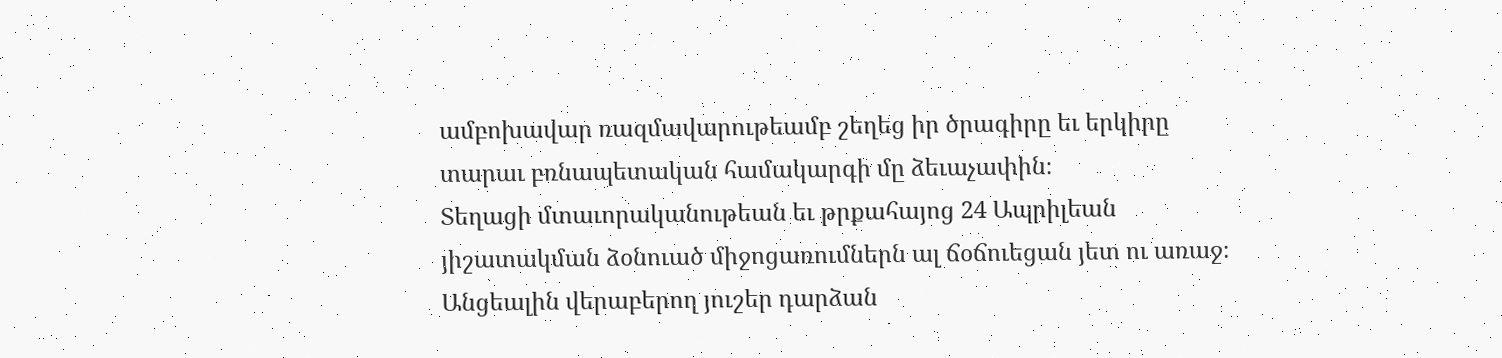ամբոխավար ռազմավարութեամբ շեղեց իր ծրագիրը եւ երկիրը տարաւ բռնապետական համակարգի մը ձեւաչափին։
Տեղացի մտաւորականութեան եւ թրքահայոց 24 Ապրիլեան յիշատակման ձօնուած միջոցառումներն ալ ճօճուեցան յետ ու առաջ։
Անցեալին վերաբերող յուշեր դարձան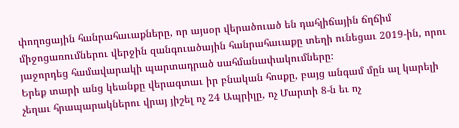փողոցային հանրահաւաքները, որ այսօր վերածուած են դահլիճային ճղճիմ միջոցառումներու վերջին զանգուածային հանրահաւաքը տեղի ունեցաւ 2019-ին, որու յաջորդեց համավարակի պարտադրած սահմանափակումները։
Երեք տարի անց կեանքը վերագտաւ իր բնական հոսքը, բայց անգամ մըն ալ կարելի չեղաւ հրապարակներու վրայ յիշել ոչ 24 Ապրիլը, ոչ Մարտի 8-ն եւ ոչ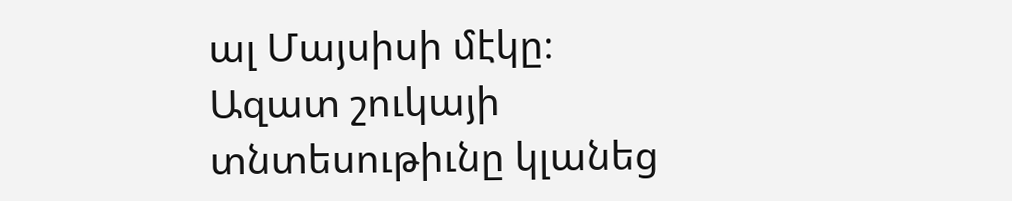ալ Մայսիսի մէկը։
Ազատ շուկայի տնտեսութիւնը կլանեց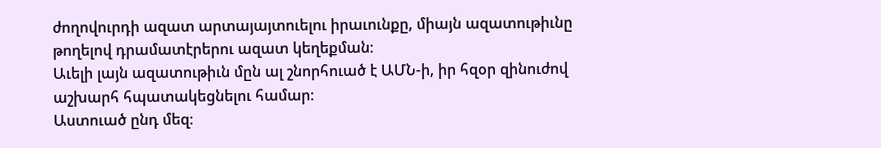ժողովուրդի ազատ արտայայտուելու իրաւունքը, միայն ազատութիւնը թողելով դրամատէրերու ազատ կեղեքման։
Աւելի լայն ազատութիւն մըն ալ շնորհուած է ԱՄՆ-ի, իր հզօր զինուժով աշխարհ հպատակեցնելու համար։
Աստուած ընդ մեզ։